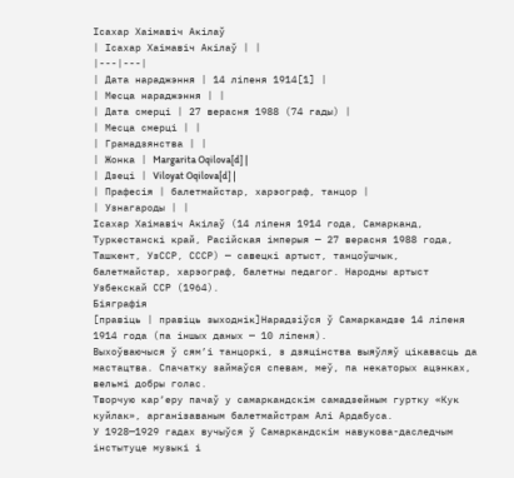Ісахар Хаімавіч Акілаў
| Ісахар Хаімавіч Акілаў | |
|---|---|
| Дата нараджэння | 14 ліпеня 1914[1] |
| Месца нараджэння | |
| Дата смерці | 27 верасня 1988 (74 гады) |
| Месца смерці | |
| Грамадзянства | |
| Жонка | Margarita Oqilova[d] |
| Дзеці | Viloyat Oqilova[d] |
| Прафесія | балетмайстар, харэограф, танцор |
| Узнагароды | |
Ісахар Хаімавіч Акілаў (14 ліпеня 1914 года, Самарканд, Туркестанскі край, Расійская імперыя — 27 верасня 1988 года, Ташкент, УзССР, СССР) — савецкі артыст, танцоўшчык, балетмайстар, харэограф, балетны педагог. Народны артыст Узбекскай ССР (1964).
Біяграфія
[правіць | правіць зыходнік]Нарадзіўся ў Самаркандзе 14 ліпеня 1914 года (па іншых даных — 10 ліпеня).
Выхоўваючыся ў сям’і танцоркі, з дзяцінства выяўляў цікавасць да мастацтва. Спачатку займаўся спевам, меў, па некаторых ацэнках, вельмі добры голас.
Творчую кар’еру пачаў у самаркандскім самадзейным гуртку «Кук куйлак», арганізаваным балетмайстрам Алі Ардабуса.
У 1928—1929 гадах вучыўся ў Самаркандскім навукова-даследчым інстытуце музыкі і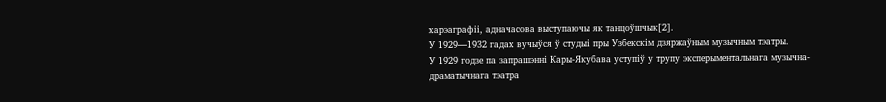харэаграфіі, адначасова выступаючы як танцоўшчык[2].
У 1929—1932 гадах вучыўся ў студыі пры Узбекскім дзяржаўным музычным тэатры.
У 1929 годзе па запрашэнні Кары-Якубава уступіў у трупу эксперыментальнага музычна-драматычнага тэатра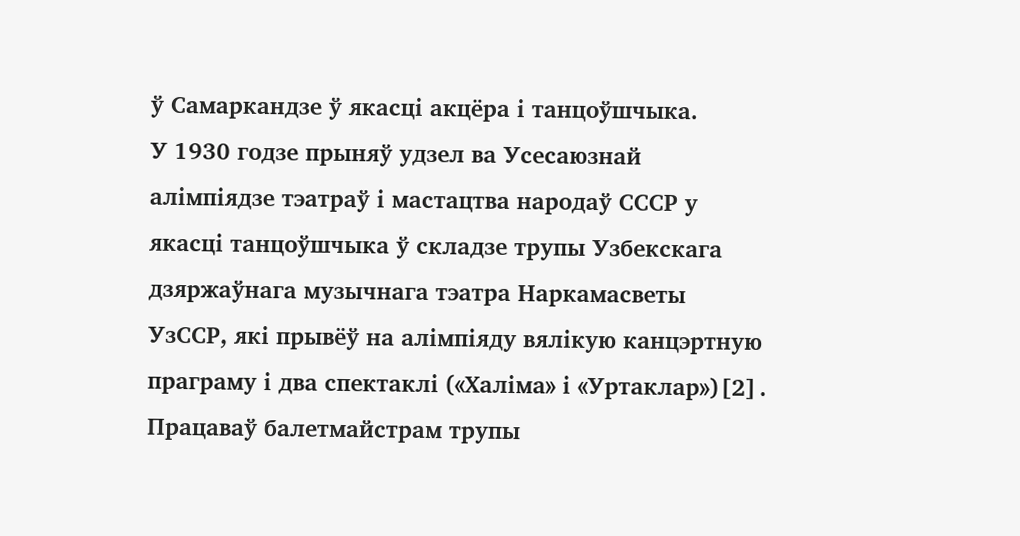ў Самаркандзе ў якасці акцёра і танцоўшчыка.
У 1930 годзе прыняў удзел ва Усесаюзнай алімпіядзе тэатраў і мастацтва народаў СССР у якасці танцоўшчыка ў складзе трупы Узбекскага дзяржаўнага музычнага тэатра Наркамасветы УзССР, які прывёў на алімпіяду вялікую канцэртную праграму і два спектаклі («Халіма» і «Уртаклар»)[2].
Працаваў балетмайстрам трупы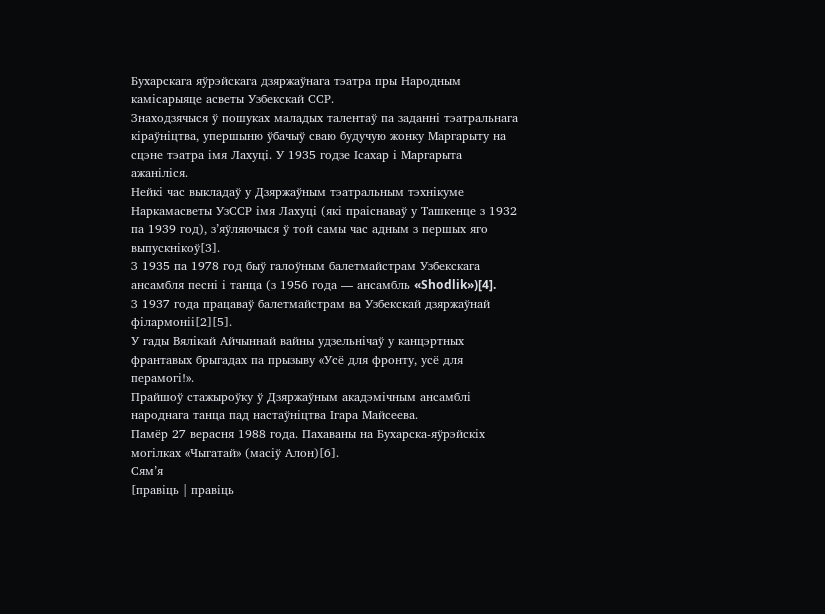Бухарскага яўрэйскага дзяржаўнага тэатра пры Народным камісарыяце асветы Узбекскай ССР.
Знаходзячыся ў пошуках маладых талентаў па заданні тэатральнага кіраўніцтва, упершыню ўбачыў сваю будучую жонку Маргарыту на сцэне тэатра імя Лахуці. У 1935 годзе Ісахар і Маргарыта ажаніліся.
Нейкі час выкладаў у Дзяржаўным тэатральным тэхнікуме Наркамасветы УзССР імя Лахуці (які праіснаваў у Ташкенце з 1932 па 1939 год), з’яўляючыся ў той самы час адным з першых яго выпускнікоў[3].
З 1935 па 1978 год быў галоўным балетмайстрам Узбекскага ансамбля песні і танца (з 1956 года — ансамбль «Shodlik»)[4].
З 1937 года працаваў балетмайстрам ва Узбекскай дзяржаўнай філармоніі[2][5].
У гады Вялікай Айчыннай вайны удзельнічаў у канцэртных франтавых брыгадах па прызыву «Усё для фронту, усё для перамогі!».
Прайшоў стажыроўку ў Дзяржаўным акадэмічным ансамблі народнага танца пад настаўніцтва Ігара Майсеева.
Памёр 27 верасня 1988 года. Пахаваны на Бухарска-яўрэйскіх могілках «Чыгатай» (масіў Алон)[6].
Сям’я
[правіць | правіць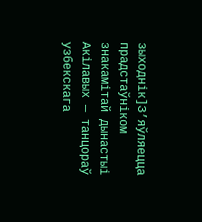зыходнік]З’яўляецца прадстаўніком знакамітай дынастыі Акілавых — танцораў узбекскага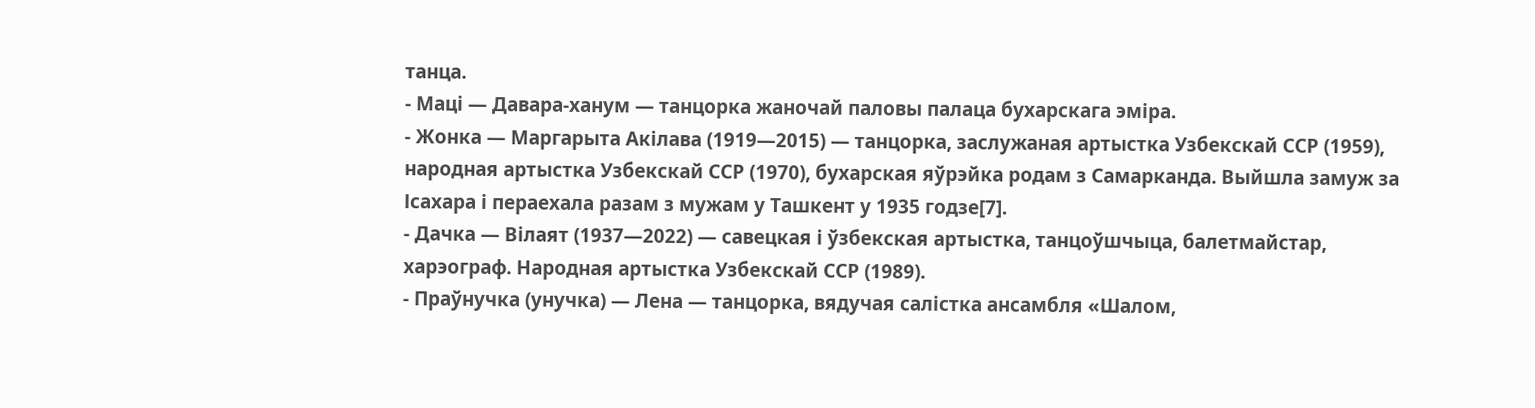танца.
- Маці — Давара-ханум — танцорка жаночай паловы палаца бухарскага эміра.
- Жонка — Маргарыта Акілава (1919—2015) — танцорка, заслужаная артыстка Узбекскай ССР (1959), народная артыстка Узбекскай ССР (1970), бухарская яўрэйка родам з Самарканда. Выйшла замуж за Ісахара і пераехала разам з мужам у Ташкент у 1935 годзе[7].
- Дачка — Вілаят (1937—2022) — савецкая і ўзбекская артыстка, танцоўшчыца, балетмайстар, харэограф. Народная артыстка Узбекскай ССР (1989).
- Праўнучка (унучка) — Лена — танцорка, вядучая салістка ансамбля «Шалом,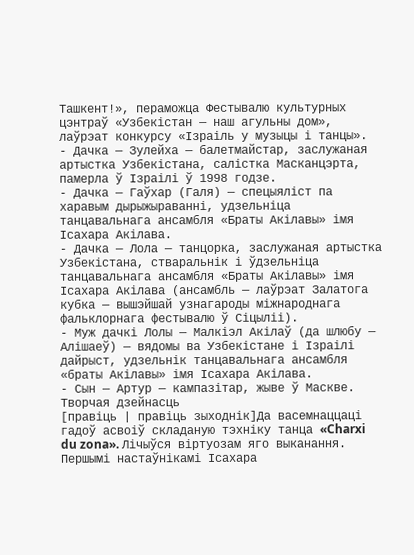Ташкент!», пераможца Фестывалю культурных цэнтраў «Узбекістан — наш агульны дом», лаўрэат конкурсу «Ізраіль у музыцы і танцы».
- Дачка — Зулейха — балетмайстар, заслужаная артыстка Узбекістана, салістка Масканцэрта, памерла ў Ізраілі ў 1998 годзе.
- Дачка — Гаўхар (Галя) — спецыяліст па харавым дырыжыраванні, удзельніца танцавальнага ансамбля «Браты Акілавы» імя Ісахара Акілава.
- Дачка — Лола — танцорка, заслужаная артыстка Узбекістана, стваральнік і ўдзельніца танцавальнага ансамбля «Браты Акілавы» імя Ісахара Акілава (ансамбль — лаўрэат Залатога кубка — вышэйшай узнагароды міжнароднага фальклорнага фестывалю ў Сіцыліі).
- Муж дачкі Лолы — Малкіэл Акілаў (да шлюбу — Алішаеў) — вядомы ва Узбекістане і Ізраілі дайрыст, удзельнік танцавальнага ансамбля «браты Акілавы» імя Ісахара Акілава.
- Сын — Артур — кампазітар, жыве ў Маскве.
Творчая дзейнасць
[правіць | правіць зыходнік]Да васемнаццаці гадоў асвоіў складаную тэхніку танца «Charxi du zona». Лічыўся віртуозам яго выканання.
Першымі настаўнікамі Ісахара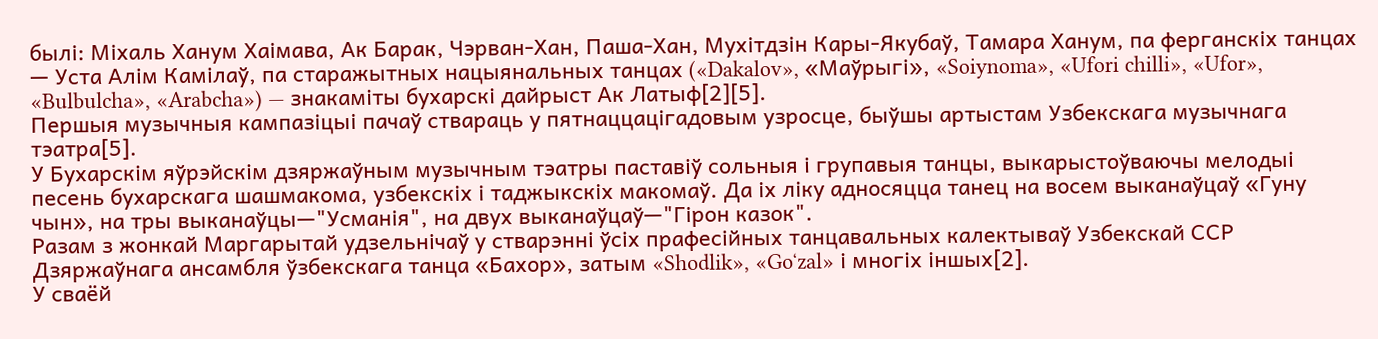былі: Міхаль Ханум Хаімава, Ак Барак, Чэрван-Хан, Паша-Хан, Мухітдзін Кары-Якубаў, Тамара Ханум, па ферганскіх танцах — Уста Алім Камілаў, па старажытных нацыянальных танцах («Dakalov», «Маўрыгі», «Soiynoma», «Ufori chilli», «Ufor», «Bulbulcha», «Arabcha») — знакаміты бухарскі дайрыст Ак Латыф[2][5].
Першыя музычныя кампазіцыі пачаў ствараць у пятнаццацігадовым узросце, быўшы артыстам Узбекскага музычнага тэатра[5].
У Бухарскім яўрэйскім дзяржаўным музычным тэатры паставіў сольныя і групавыя танцы, выкарыстоўваючы мелодыі песень бухарскага шашмакома, узбекскіх і таджыкскіх макомаў. Да іх ліку адносяцца танец на восем выканаўцаў «Гуну чын», на тры выканаўцы—"Усманія", на двух выканаўцаў—"Гірон казок".
Разам з жонкай Маргарытай удзельнічаў у стварэнні ўсіх прафесійных танцавальных калектываў Узбекскай ССР Дзяржаўнага ансамбля ўзбекскага танца «Бахор», затым «Shodlik», «Goʻzal» і многіх іншых[2].
У сваёй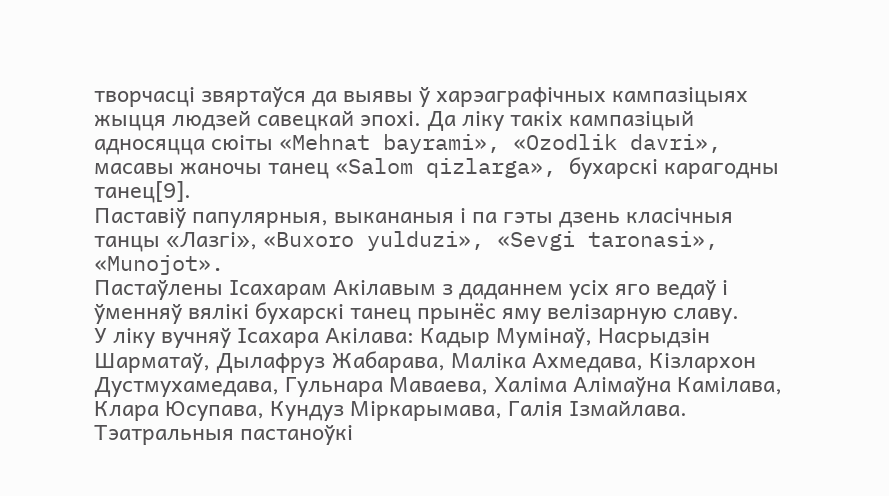творчасці звяртаўся да выявы ў харэаграфічных кампазіцыях жыцця людзей савецкай эпохі. Да ліку такіх кампазіцый адносяцца сюіты «Mehnat bayrami», «Ozodlik davri», масавы жаночы танец «Salom qizlarga», бухарскі карагодны танец[9].
Паставіў папулярныя, выкананыя і па гэты дзень класічныя танцы «Лазгі», «Buxoro yulduzi», «Sevgi taronasi», «Munojot».
Пастаўлены Ісахарам Акілавым з даданнем усіх яго ведаў і ўменняў вялікі бухарскі танец прынёс яму велізарную славу.
У ліку вучняў Ісахара Акілава: Кадыр Мумінаў, Насрыдзін Шарматаў, Дылафруз Жабарава, Маліка Ахмедава, Кізлархон Дустмухамедава, Гульнара Маваева, Халіма Алімаўна Камілава, Клара Юсупава, Кундуз Міркарымава, Галія Ізмайлава.
Тэатральныя пастаноўкі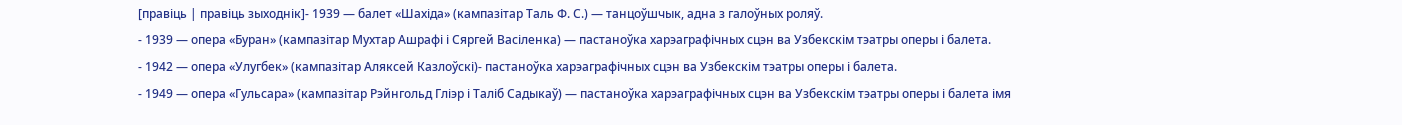[правіць | правіць зыходнік]- 1939 — балет «Шахіда» (кампазітар Таль Ф. С.) — танцоўшчык, адна з галоўных роляў.
- 1939 — опера «Буран» (кампазітар Мухтар Ашрафі і Сяргей Васіленка) — пастаноўка харэаграфічных сцэн ва Узбекскім тэатры оперы і балета.
- 1942 — опера «Улугбек» (кампазітар Аляксей Казлоўскі)- пастаноўка харэаграфічных сцэн ва Узбекскім тэатры оперы і балета.
- 1949 — опера «Гульсара» (кампазітар Рэйнгольд Гліэр і Таліб Садыкаў) — пастаноўка харэаграфічных сцэн ва Узбекскім тэатры оперы і балета імя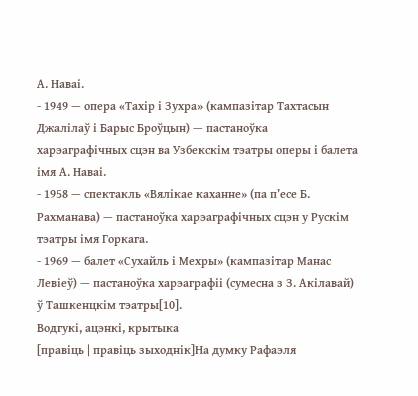А. Наваі.
- 1949 — опера «Тахір і Зухра» (кампазітар Тахтасын Джалілаў і Барыс Броўцын) — пастаноўка харэаграфічных сцэн ва Узбекскім тэатры оперы і балета імя А. Наваі.
- 1958 — спектакль «Вялікае каханне» (па п’есе Б. Рахманава) — пастаноўка харэаграфічных сцэн у Рускім тэатры імя Горкага.
- 1969 — балет «Сухайль і Мехры» (кампазітар Манас Левіеў) — пастаноўка харэаграфіі (сумесна з З. Акілавай) ў Ташкенцкім тэатры[10].
Водгукі, ацэнкі, крытыка
[правіць | правіць зыходнік]На думку Рафаэля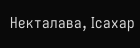Некталава, Ісахар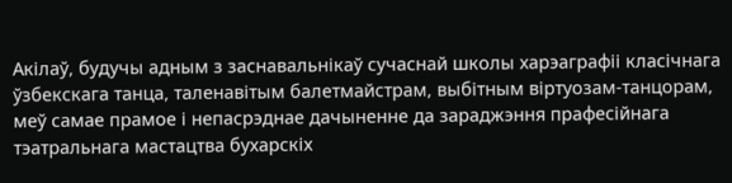Акілаў, будучы адным з заснавальнікаў сучаснай школы харэаграфіі класічнага ўзбекскага танца, таленавітым балетмайстрам, выбітным віртуозам-танцорам, меў самае прамое і непасрэднае дачыненне да зараджэння прафесійнага тэатральнага мастацтва бухарскіх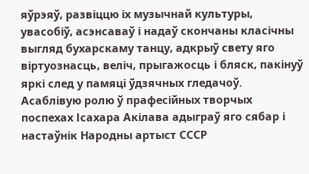яўрэяў, развіццю іх музычнай культуры, увасобіў, асэнсаваў і надаў скончаны класічны выгляд бухарскаму танцу, адкрыў свету яго віртуознасць, веліч, прыгажосць і бляск, пакінуў яркі след у памяці ўдзячных гледачоў.
Асаблівую ролю ў прафесійных творчых поспехах Ісахара Акілава адыграў яго сябар і настаўнік Народны артыст СССР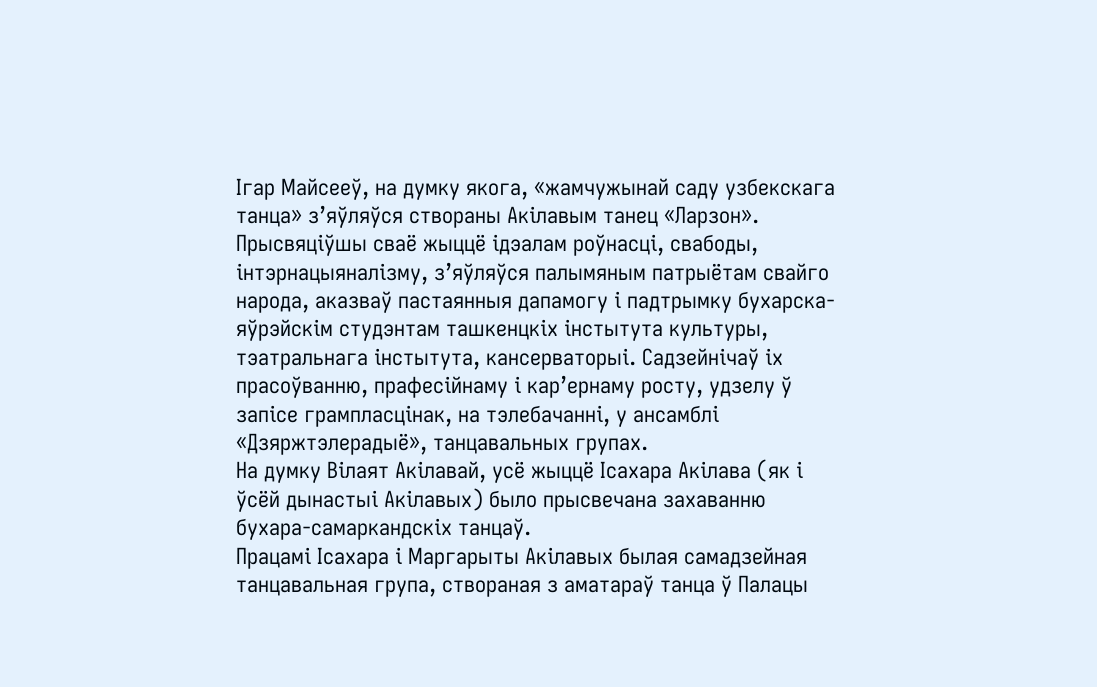Ігар Майсееў, на думку якога, «жамчужынай саду узбекскага танца» з’яўляўся створаны Акілавым танец «Ларзон».
Прысвяціўшы сваё жыццё ідэалам роўнасці, свабоды, інтэрнацыяналізму, з’яўляўся палымяным патрыётам свайго народа, аказваў пастаянныя дапамогу і падтрымку бухарска-яўрэйскім студэнтам ташкенцкіх інстытута культуры, тэатральнага інстытута, кансерваторыі. Садзейнічаў іх прасоўванню, прафесійнаму і кар’ернаму росту, удзелу ў запісе грампласцінак, на тэлебачанні, у ансамблі «Дзяржтэлерадыё», танцавальных групах.
На думку Вілаят Акілавай, усё жыццё Ісахара Акілава (як і ўсёй дынастыі Акілавых) было прысвечана захаванню бухара-самаркандскіх танцаў.
Працамі Ісахара і Маргарыты Акілавых былая самадзейная танцавальная група, створаная з аматараў танца ў Палацы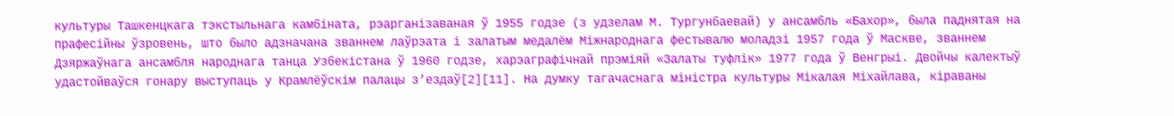культуры Ташкенцкага тэкстыльнага камбіната, рэарганізаваная ў 1955 годзе (з удзелам М. Тургунбаевай) у ансамбль «Бахор», была паднятая на прафесійны ўзровень, што было адзначана званнем лаўрэата і залатым медалём Міжнароднага фестывалю моладзі 1957 года ў Маскве, званнем Дзяржаўнага ансамбля народнага танца Узбекістана ў 1960 годзе, харэаграфічнай прэміяй «Залаты туфлік» 1977 года ў Венгрыі. Двойчы калектыў удастойваўся гонару выступаць у Крамлёўскім палацы з’ездаў[2][11]. На думку тагачаснага міністра культуры Мікалая Міхайлава, кіраваны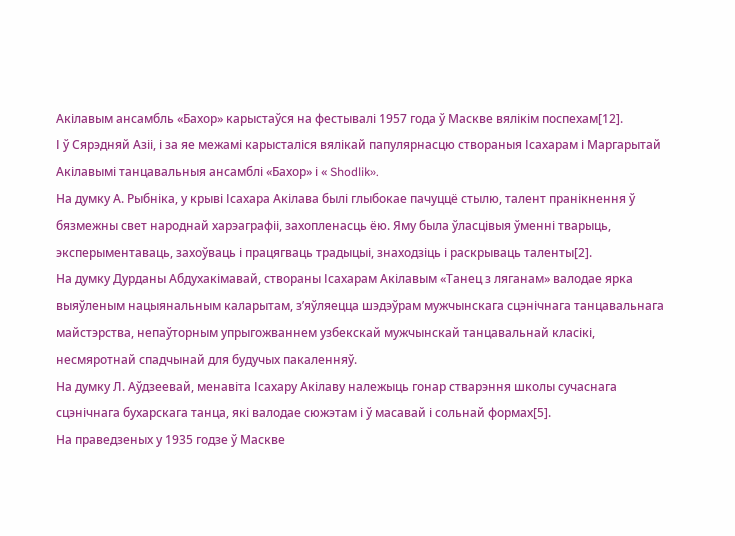Акілавым ансамбль «Бахор» карыстаўся на фестывалі 1957 года ў Маскве вялікім поспехам[12].
І ў Сярэдняй Азіі, і за яе межамі карысталіся вялікай папулярнасцю створаныя Ісахарам і Маргарытай Акілавымі танцавальныя ансамблі «Бахор» і « Shodlik».
На думку А. Рыбніка, у крыві Ісахара Акілава былі глыбокае пачуццё стылю, талент пранікнення ў бязмежны свет народнай харэаграфіі, захопленасць ёю. Яму была ўласцівыя ўменні тварыць, эксперыментаваць, захоўваць і працягваць традыцыі, знаходзіць і раскрываць таленты[2].
На думку Дурданы Абдухакімавай, створаны Ісахарам Акілавым «Танец з ляганам» валодае ярка выяўленым нацыянальным каларытам, з’яўляецца шэдэўрам мужчынскага сцэнічнага танцавальнага майстэрства, непаўторным упрыгожваннем узбекскай мужчынскай танцавальнай класікі, несмяротнай спадчынай для будучых пакаленняў.
На думку Л. Аўдзеевай, менавіта Ісахару Акілаву належыць гонар стварэння школы сучаснага сцэнічнага бухарскага танца, які валодае сюжэтам і ў масавай і сольнай формах[5].
На праведзеных у 1935 годзе ў Маскве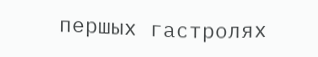першых гастролях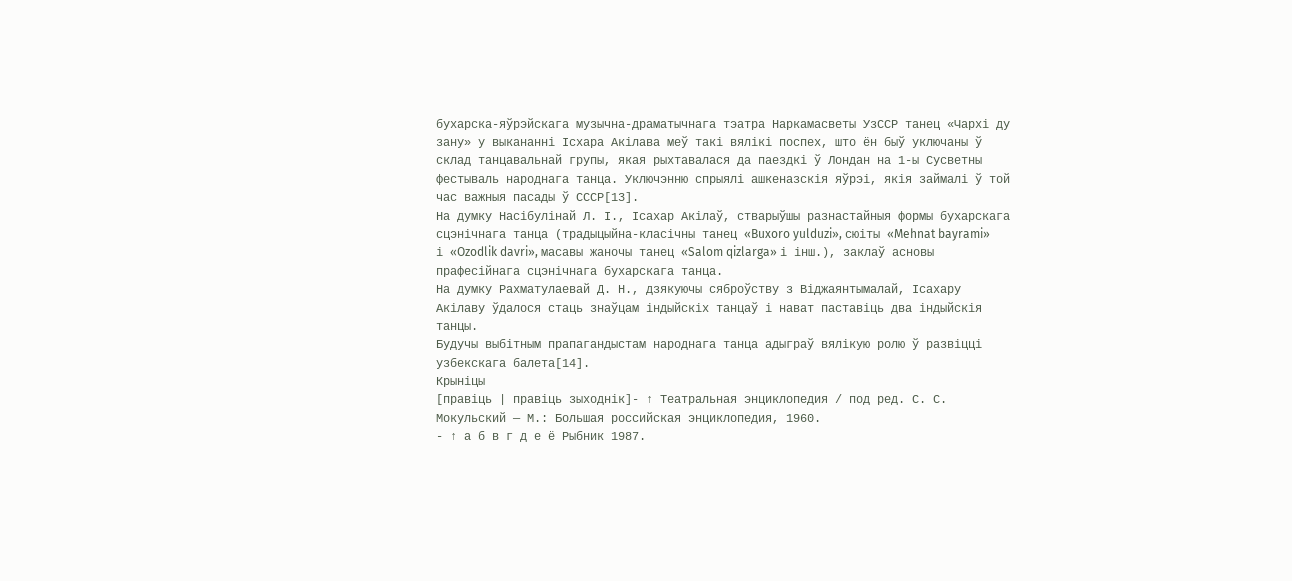бухарска-яўрэйскага музычна-драматычнага тэатра Наркамасветы УзССР танец «Чархі ду зану» у выкананні Ісхара Акілава меў такі вялікі поспех, што ён быў уключаны ў склад танцавальнай групы, якая рыхтавалася да паездкі ў Лондан на 1-ы Сусветны фестываль народнага танца. Уключэнню спрыялі ашкеназскія яўрэі, якія займалі ў той час важныя пасады ў СССР[13].
На думку Насібулінай Л. І., Ісахар Акілаў, стварыўшы разнастайныя формы бухарскага сцэнічнага танца (традыцыйна-класічны танец «Buxoro yulduzi», сюіты «Mehnat bayrami» і «Ozodlik davri», масавы жаночы танец «Salom qizlarga» і інш.), заклаў асновы прафесійнага сцэнічнага бухарскага танца.
На думку Рахматулаевай Д. Н., дзякуючы сяброўству з Віджаянтымалай, Ісахару Акілаву ўдалося стаць знаўцам індыйскіх танцаў і нават паставіць два індыйскія танцы.
Будучы выбітным прапагандыстам народнага танца адыграў вялікую ролю ў развіцці узбекскага балета[14].
Крыніцы
[правіць | правіць зыходнік]- ↑ Театральная энциклопедия / под ред. С. С. Мокульский — М.: Большая российская энциклопедия, 1960.
- ↑ а б в г д е ё Рыбник 1987.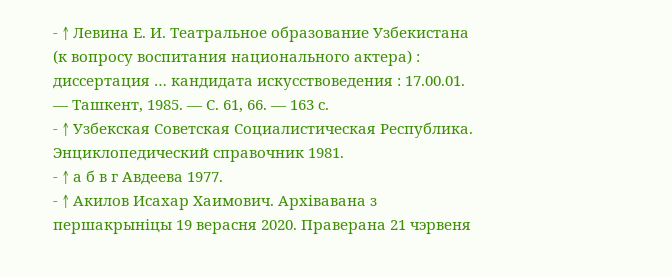- ↑ Левина Е. И. Театральное образование Узбекистана (к вопросу воспитания национального актера) : диссертация … кандидата искусствоведения : 17.00.01. — Ташкент, 1985. — С. 61, 66. — 163 с.
- ↑ Узбекская Советская Социалистическая Республика. Энциклопедический справочник 1981.
- ↑ а б в г Авдеева 1977.
- ↑ Акилов Исахар Хаимович. Архівавана з першакрыніцы 19 верасня 2020. Праверана 21 чэрвеня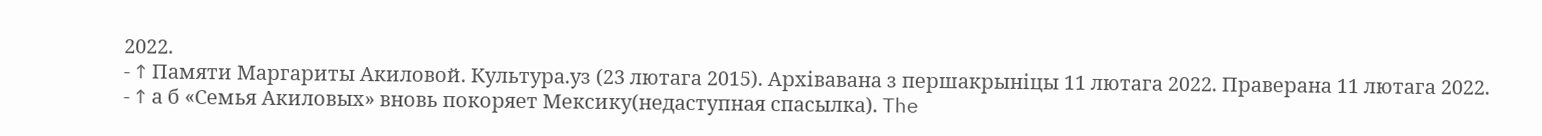2022.
- ↑ Памяти Маргариты Акиловой. Культура.уз (23 лютага 2015). Архівавана з першакрыніцы 11 лютага 2022. Праверана 11 лютага 2022.
- ↑ а б «Семья Акиловых» вновь покоряет Мексику(недаступная спасылка). The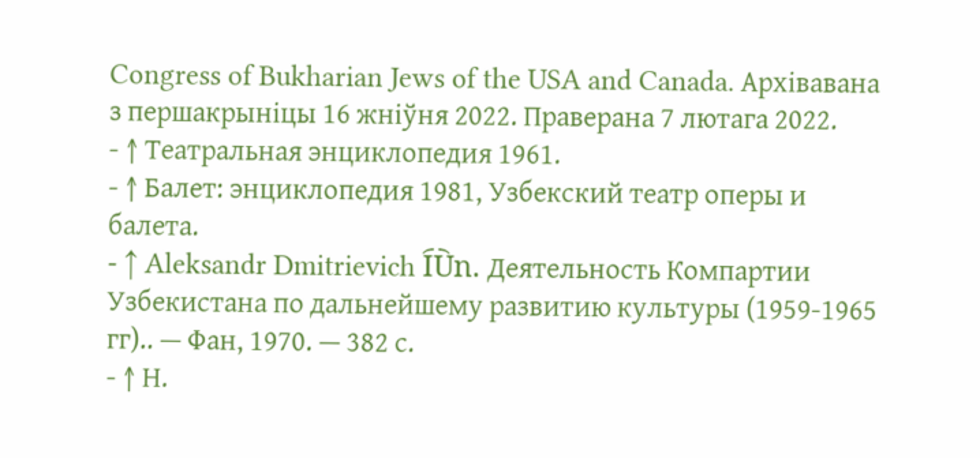Congress of Bukharian Jews of the USA and Canada. Архівавана з першакрыніцы 16 жніўня 2022. Праверана 7 лютага 2022.
- ↑ Театральная энциклопедия 1961.
- ↑ Балет: энциклопедия 1981, Узбекский театр оперы и балета.
- ↑ Aleksandr Dmitrievich I︠U︡n. Деятельность Компартии Узбекистана по дальнейшему развитию культуры (1959-1965 гг).. — Фан, 1970. — 382 с.
- ↑ Н.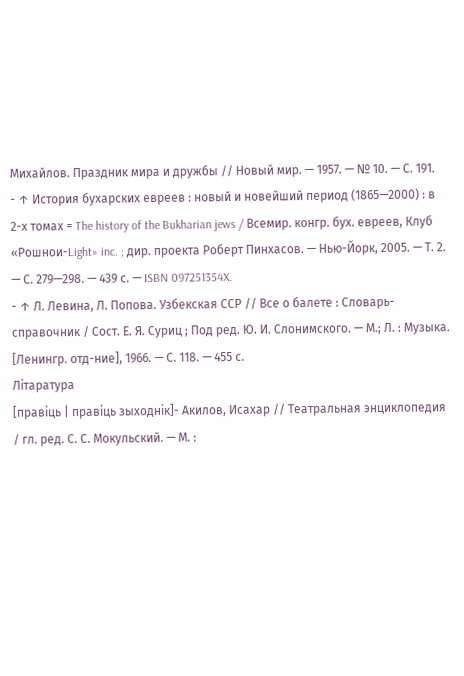Михайлов. Праздник мира и дружбы // Новый мир. — 1957. — № 10. — С. 191.
- ↑ История бухарских евреев : новый и новейший период (1865—2000) : в 2-х томах = The history of the Bukharian jews / Всемир. конгр. бух. евреев, Клуб «Рошнои-Light» inc. ; дир. проекта Роберт Пинхасов. — Нью-Йорк, 2005. — Т. 2. — С. 279—298. — 439 с. — ISBN 097251354X.
- ↑ Л. Левина, Л. Попова. Узбекская ССР // Все о балете : Словарь-справочник / Сост. Е. Я. Суриц ; Под ред. Ю. И. Слонимского. — М.; Л. : Музыка. [Ленингр. отд-ние], 1966. — С. 118. — 455 с.
Літаратура
[правіць | правіць зыходнік]- Акилов, Исахар // Театральная энциклопедия / гл. ред. С. С. Мокульский. — М. :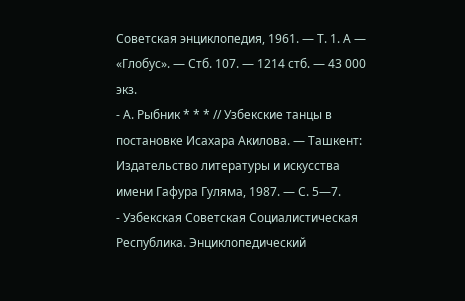Советская энциклопедия, 1961. — Т. 1. А — «Глобус». — Стб. 107. — 1214 стб. — 43 000 экз.
- А. Рыбник * * * // Узбекские танцы в постановке Исахара Акилова. — Ташкент: Издательство литературы и искусства имени Гафура Гуляма, 1987. — С. 5—7.
- Узбекская Советская Социалистическая Республика. Энциклопедический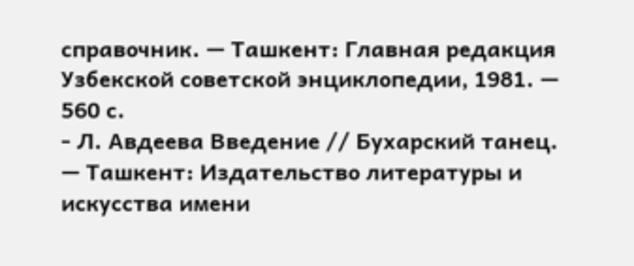справочник. — Ташкент: Главная редакция Узбекской советской энциклопедии, 1981. — 560 с.
- Л. Авдеева Введение // Бухарский танец. — Ташкент: Издательство литературы и искусства имени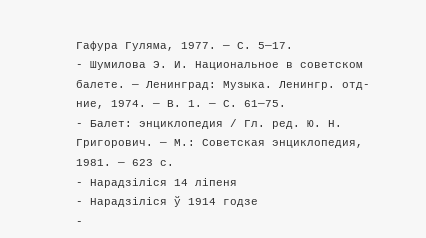Гафура Гуляма, 1977. — С. 5—17.
- Шумилова Э. И. Национальное в советском балете. — Ленинград: Музыка. Ленингр. отд-ние, 1974. — В. 1. — С. 61—75.
- Балет: энциклопедия / Гл. ред. Ю. Н. Григорович. — М.: Советская энциклопедия, 1981. — 623 с.
- Нарадзіліся 14 ліпеня
- Нарадзіліся ў 1914 годзе
-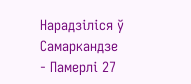Нарадзіліся ў Самаркандзе
- Памерлі 27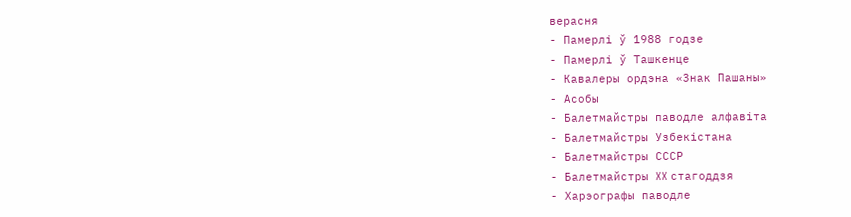верасня
- Памерлі ў 1988 годзе
- Памерлі ў Ташкенце
- Кавалеры ордэна «Знак Пашаны»
- Асобы
- Балетмайстры паводле алфавіта
- Балетмайстры Узбекістана
- Балетмайстры СССР
- Балетмайстры XX стагоддзя
- Харэографы паводле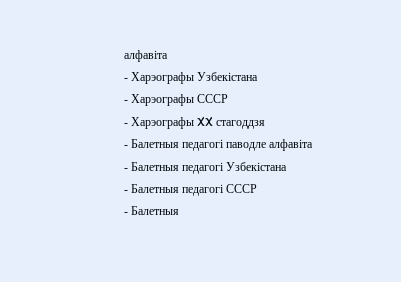алфавіта
- Харэографы Узбекістана
- Харэографы СССР
- Харэографы XX стагоддзя
- Балетныя педагогі паводле алфавіта
- Балетныя педагогі Узбекістана
- Балетныя педагогі СССР
- Балетныя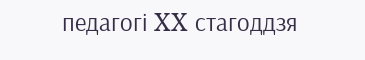педагогі XX стагоддзя